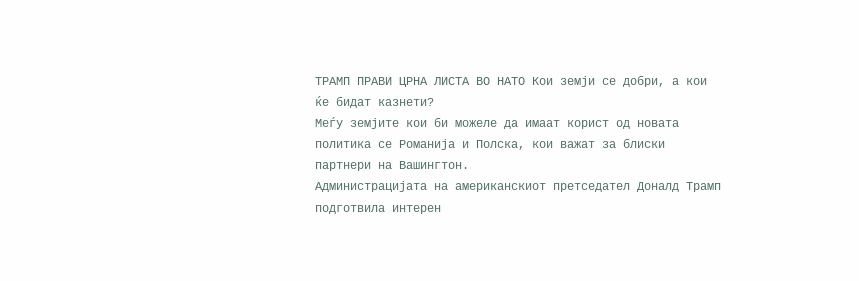ТРАМП ПРАВИ ЦРНА ЛИСТА ВО НАТО Кои земји се добри, а кои ќе бидат казнети?
Меѓу земјите кои би можеле да имаат корист од новата политика се Романија и Полска, кои важат за блиски партнери на Вашингтон.
Администрацијата на американскиот претседател Доналд Трамп подготвила интерен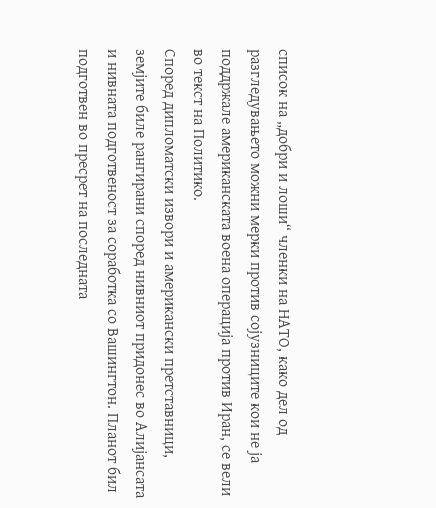список на „добри и лоши“ членки на НАТО, како дел од разгледувањето можни мерки против сојузниците кои не ја поддржале американската воена операција против Иран, се вели во текст на Политико.
Според дипломатски извори и американски претставници, земјите биле рангирани според нивниот придонес во Алијансата и нивната подготвеност за соработка со Вашингтон. Планот бил подготвен во пресрет на последната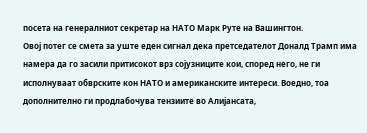посета на генералниот секретар на НАТО Марк Руте на Вашингтон.
Овој потег се смета за уште еден сигнал дека претседателот Доналд Трамп има намера да го засили притисокот врз сојузниците кои, според него, не ги исполнуваат обврските кон НАТО и американските интереси. Воедно, тоа дополнително ги продлабочува тензиите во Алијансата,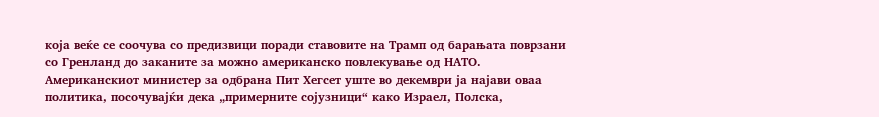која веќе се соочува со предизвици поради ставовите на Трамп од барањата поврзани со Гренланд до заканите за можно американско повлекување од НАТО.
Американскиот министер за одбрана Пит Хегсет уште во декември ја најави оваа политика, посочувајќи дека „примерните сојузници“ како Израел, Полска,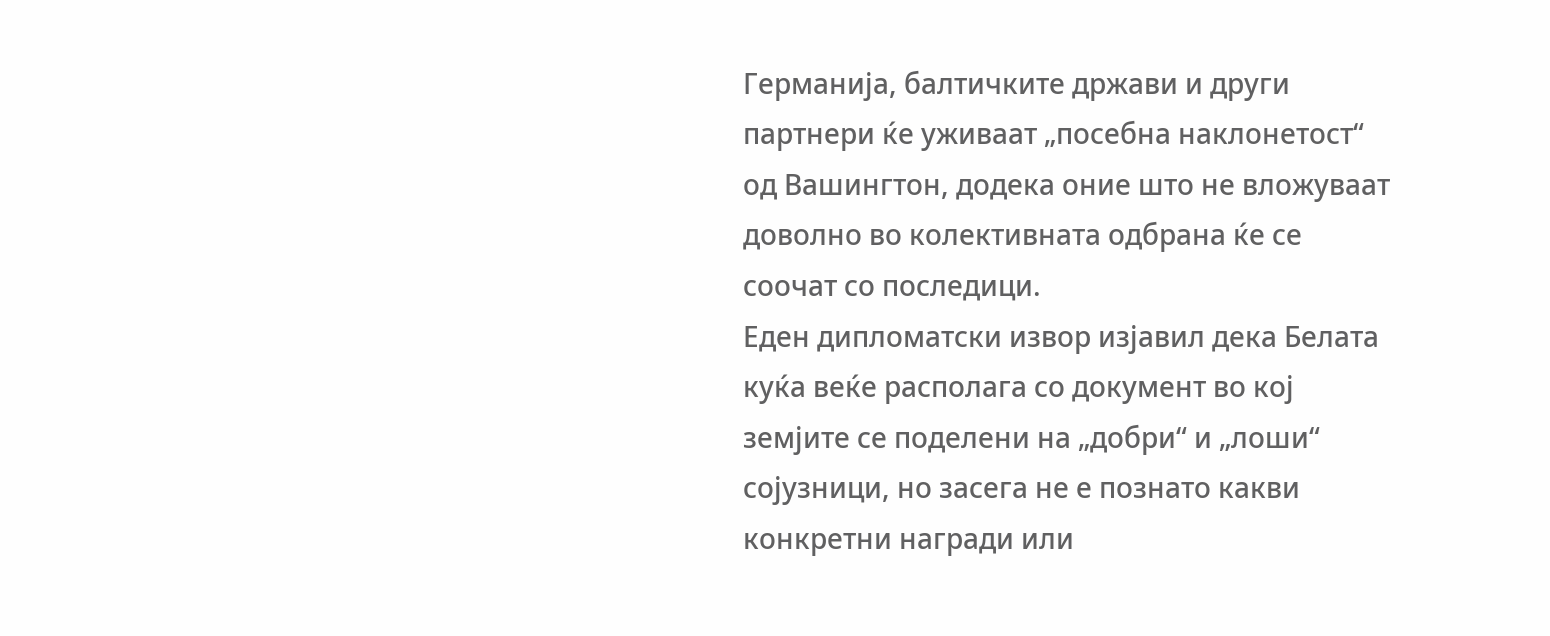Германија, балтичките држави и други партнери ќе уживаат „посебна наклонетост“ од Вашингтон, додека оние што не вложуваат доволно во колективната одбрана ќе се соочат со последици.
Еден дипломатски извор изјавил дека Белата куќа веќе располага со документ во кој земјите се поделени на „добри“ и „лоши“ сојузници, но засега не е познато какви конкретни награди или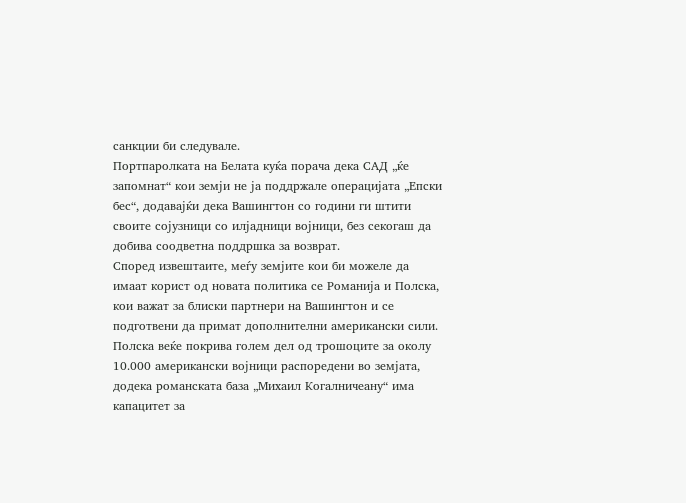санкции би следувале.
Портпаролката на Белата куќа порача дека САД „ќе запомнат“ кои земји не ја поддржале операцијата „Епски бес“, додавајќи дека Вашингтон со години ги штити своите сојузници со илјадници војници, без секогаш да добива соодветна поддршка за возврат.
Според извештаите, меѓу земјите кои би можеле да имаат корист од новата политика се Романија и Полска, кои важат за блиски партнери на Вашингтон и се подготвени да примат дополнителни американски сили. Полска веќе покрива голем дел од трошоците за околу 10.000 американски војници распоредени во земјата, додека романската база „Михаил Когалничеану“ има капацитет за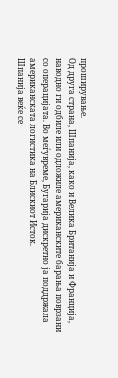проширување.
Од друга страна, Шпанија, како и Велика Британија и Франција, наводно ги одбиле или одложиле американските барања поврзани со операцијата. Во меѓувреме, Бугарија дискретно ја поддржала американската логистика на Блискиот Исток.
Шпанија веќе се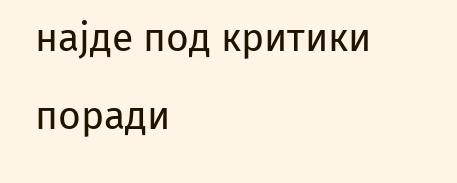најде под критики поради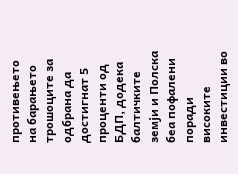противењето на барањето трошоците за одбрана да достигнат 5 проценти од БДП, додека балтичките земји и Полска беа пофалени поради високите инвестиции во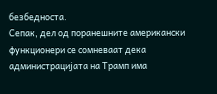безбедноста.
Сепак, дел од поранешните американски функционери се сомневаат дека администрацијата на Трамп има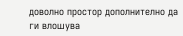доволно простор дополнително да ги влошува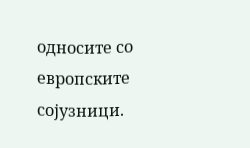односите со европските сојузници.